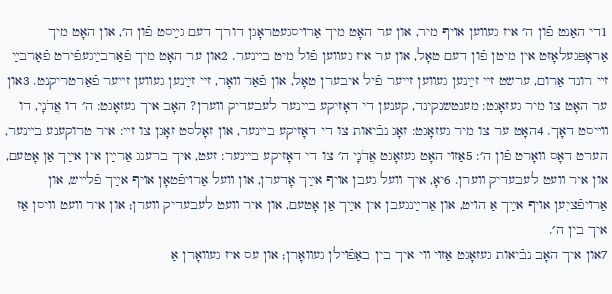1די האַנט פֿון ה׳ איז געװען אױף מיר, און ער האָט מיך אַרױסגעטראָגן דורך דעם גײַסט פֿון ה׳, און האָט מיך אַראָפּגעלאָזט אין מיטן פֿון דעם טאָל, און ער איז געװען פֿול מיט בײנער. 2און ער האָט מיך פֿאַרבײַגעפֿירט פֿאַרבײַ זײ רונד אַרום, ערשט זײ זײַנען געװען זײער פֿיל איבערן טאָל, און פֿאַר װאָר, זײ זײַנען געװען זײער פֿאַרטריקנט. 3און ער האָט צו מיר געזאָגט: מענטשנקינד, קענען די דאָזיקע בײנער לעבעדיק װערן? האָב איך געזאָגט: ה׳ דו אֲדֹנָי, דו װײסט דאָך. 4האָט ער צו מיר געזאָגט: זאָג נבֿיאות צו די דאָזיקע בײנער, און זאָלסט זאָגן צו זײ: איר טרוקענע בײנער, הערט דאָס װאָרט פֿון ה׳: 5אַזױ האָט געזאָגט אֲדֹנָי ה׳ צו די דאָזיקע בײנער: זעט, איך ברענג אַרײַן אין אײַך אַן אָטעם, און איר װעט לעבעדיק װערן. 6יאָ, איך װעל געבן אױף אײַך אָדערן, און װעל אַרױפֿטאָן אױף אײַך פֿלײש, און אַרױפֿציִען אױף אײַך אַ הױט, און אַרײַנגעבן אין אײַך אַן אָטעם, און איר װעט לעבעדיק װערן; און איר װעט װיסן אַז איך בין ה׳.
7און איך האָב נבֿיאות געזאָגט אַזױ װי איך בין באַפֿױלן געװאָרן; און עס איז געװאָרן אַ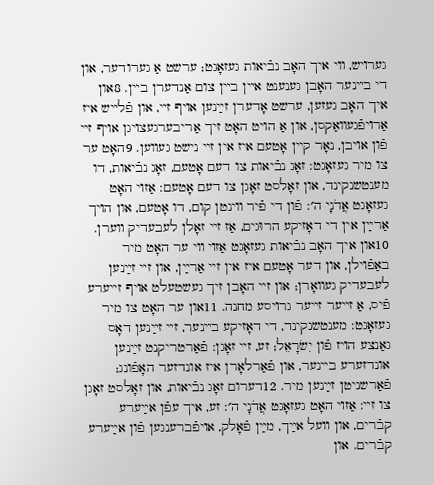גערױש, װי איך האָב נבֿיאות געזאָגט; ערשט אַ גערודער, און די בײנער האָבן גענענט אײן בײן צום אַנדערן בײן. 8און איך האָב געזען, ערשט אָדערן זײַנען אױף זײ, און פֿלײש איז אַרױפֿגעװאַקסן, און אַ הױט האָט זיך אַריבערגעצױגן אױף זײ פֿון אױבן, נאָר קײן אָטעם איז אין זײ נישט געװען. 9האָט ער צו מיר געזאָגט: זאָג נבֿיאות צו דעם אָטעם, זאָג נבֿיאות, דו מענטשנקינד, און זאָלסט זאָגן צו דעם אָטעם: אַזױ האָט געזאָגט אֲדֹנָי ה׳: פֿון די פֿיר װינטן קום, דו אָטעם, און הױך אַרײַן אין די דאָזיקע הרוּגים, אַז זײ זאָלן לעבעדיק װערן. 10און איך האָב נבֿיאות געזאָגט אַזױ װי ער האָט מיר באַפֿױלן, און דער אָטעם איז אין זײ אַרײַן, און זײ זײַנען לעבעדיק געװאָרן; און זײ האָבן זיך געשטעלט אױף זײערע פֿיס, אַ זײער זײער גרױסע מחנה. 11און ער האָט צו מיר געזאָגט: מענטשנקינד, די דאָזיקע בײנער, זײ זײַנען דאָס גאַנצע הױז פֿון יִשׂרָאֵל; זע, זײ זאָגן: פֿאַרטריקנט זײַנען אונדזערע בײנער, און פֿאַרלאָרן איז אונדזער האָפֿונג; פֿאַרשניטן זײַנען מיר. 12דערום זאָג נבֿיאות, און זאָלסט זאָגן צו זײ: אַזױ האָט געזאָגט אֲדֹנָי ה׳: זע, איך עפֿן אײַערע קבֿרים, און װעל אײַך, מײַן פֿאָלק, אױפֿברענגען פֿון אײַערע קבֿרים. און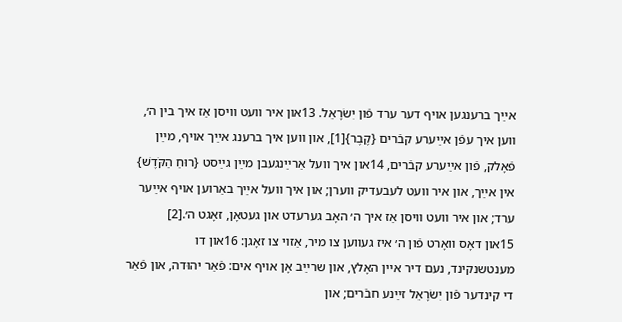אײַך ברענגען אױף דער ערד פֿון יִשׂרָאֵל. 13און איר װעט װיסן אַז איך בין ה׳, װען איך עפֿן אײַערע קבֿרים {קֶבֶר}[1], און װען איך ברענג אײַך אױף, מײַן פֿאָלק, פֿון אײַערע קבֿרים, 14און איך װעל אַרײַנגעבן מײַן גײַסט {רוּחַ הַקֹּדֶשׁ} אין אײַך, און איר װעט לעבעדיק װערן; און איך װעל אײַך באַרוען אױף אײַער ערד; און איר װעט װיסן אַז איך ה׳ האָב גערעדט און געטאָן, זאָגט ה׳.[2]
15און דאָס װאָרט פֿון ה׳ איז געװען צו מיר, אַזױ צו זאָגן: 16און דו מענטשנקינד, נעם דיר אײן האָלץ, און שרײַב אָן אױף אים: פֿאַר יהוּדה, און פֿאַר די קינדער פֿון יִשׂרָאֵל זײַנע חבֿרים; און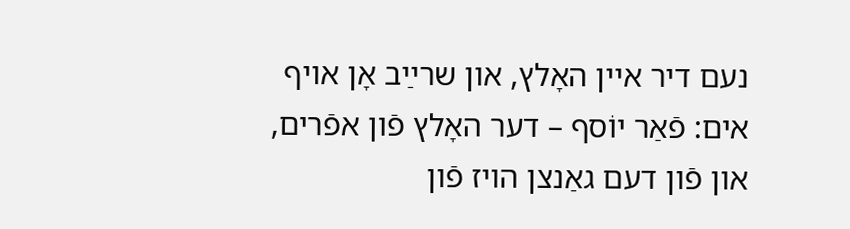נעם דיר אײן האָלץ, און שרײַב אָן אױף אים: פֿאַר יוֹסף – דער האָלץ פֿון אפֿרים, און פֿון דעם גאַנצן הױז פֿון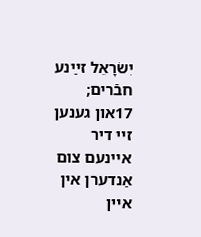יִשׂרָאֵל זײַנע חבֿרים; 17און גענען זײ דיר אײנעם צום אַנדערן אין אײן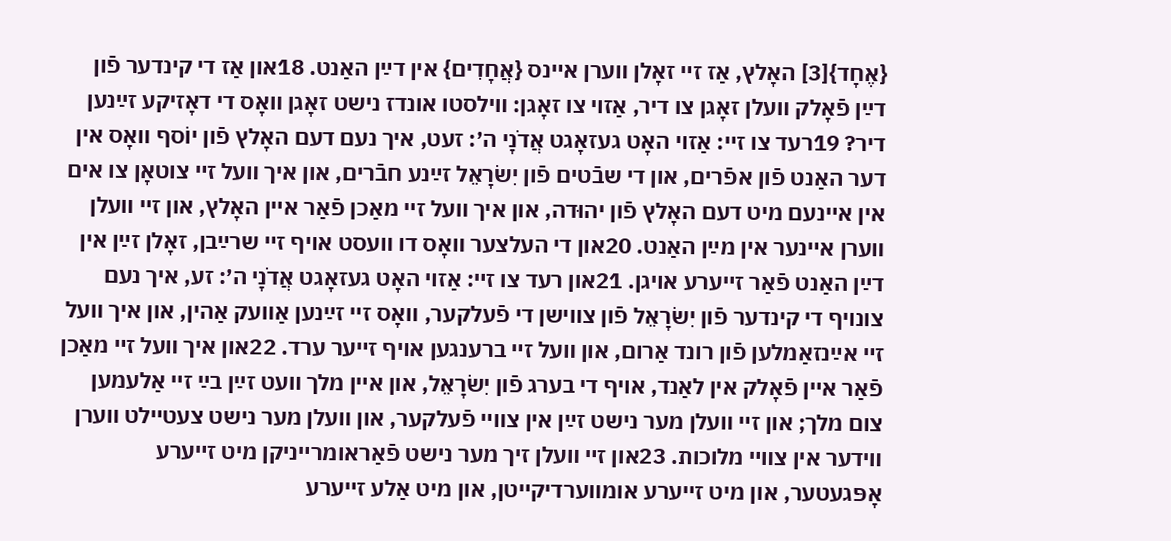{אֶחָד}[3] האָלץ, אַז זײ זאָלן װערן אײנס {אֲחָדִים} אין דײַן האַנט. 18און אַז די קינדער פֿון דײַן פֿאָלק װעלן זאָגן צו דיר, אַזױ צו זאָגן: װילסטו אונדז נישט זאָגן װאָס די דאָזיקע זײַנען דיר? 19רעד צו זײ: אַזױ האָט געזאָגט אֲדֹנָי ה׳: זעט, איך נעם דעם האָלץ פֿון יוֹסף װאָס אין דער האַנט פֿון אפֿרים, און די שבֿטים פֿון יִשׂרָאֵל זײַנע חבֿרים, און איך װעל זײ צוטאָן צו אים אין אײנעם מיט דעם האָלץ פֿון יהוּדה, און איך װעל זײ מאַכן פֿאַר אײן האָלץ, און זײ װעלן װערן אײנער אין מײַן האַנט. 20און די העלצער װאָס דו װעסט אױף זײ שרײַבן, זאָלן זײַן אין דײַן האַנט פֿאַר זײערע אױגן. 21און רעד צו זײ: אַזױ האָט געזאָגט אֲדֹנָי ה׳: זע, איך נעם צונױף די קינדער פֿון יִשׂרָאֵל פֿון צװישן די פֿעלקער, װאָס זײ זײַנען אַװעק אַהין, און איך װעל זײ אײַנזאַמלען פֿון רונד אַרום, און װעל זײ ברענגען אױף זײער ערד. 22און איך װעל זײ מאַכן פֿאַר אײן פֿאָלק אין לאַנד, אױף די בערג פֿון יִשׂרָאֵל, און אײן מלך װעט זײַן בײַ זײ אַלעמען צום מלך; און זײ װעלן מער נישט זײַן אין צװײ פֿעלקער, און װעלן מער נישט צעטײלט װערן װידער אין צװײ מלוכות. 23און זײ װעלן זיך מער נישט פֿאַראומרײניקן מיט זײערע אָפּגעטער, און מיט זײערע אומװערדיקײטן, און מיט אַלע זײערע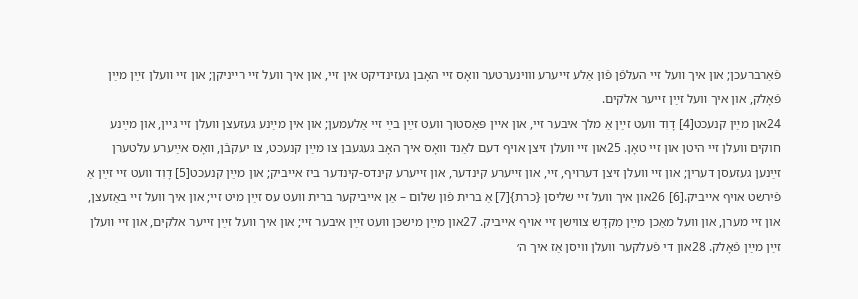פֿאַרברעכן; און איך װעל זײ העלפֿן פֿון אַלע זײערע װױנערטער װאָס זײ האָבן געזינדיקט אין זײ, און איך װעל זײ רײניקן; און זײ װעלן זײַן מײַן פֿאָלק, און איך װעל זײַן זײער אלֹקים.
24און מײַן קנעכט[4] דָוִד װעט זײַן אַ מלך איבער זײ, און אײן פּאַסטוך װעט זײַן בײַ זײ אַלעמען; און אין מײַנע געזעצן װעלן זײ גײן, און מײַנע חוקים װעלן זײ היטן און זײ טאָן. 25און זײ װעלן זיצן אױף דעם לאַנד װאָס איך האָב געגעבן צו מײַן קנעכט, צו יעקבֿן, װאָס אײַערע עלטערן זײַנען געזעסן דערין; און זײ װעלן זיצן דערױף, זײ, און זײערע קינדער, און זײערע קינדס-קינדער ביז אײביק; און מײַן קנעכט[5] דָוִד װעט זײ זײַן אַ פֿירשט אױף אײביק.[6] 26און איך װעל זײ שליסן {כרת}[7] אַ ברית פֿון שלום – אַן אײביקער ברית װעט עס זײַן מיט זײ; און איך װעל זײ באַזעצן, און זײ מערן, און װעל מאַכן מײַן מִקדָש צװישן זײ אױף אײביק. 27און מײַן מישכּן װעט זײַן איבער זײ; און איך װעל זײַן זײער אלֹקים, און זײ װעלן זײַן מײַן פֿאָלק. 28און די פֿעלקער װעלן װיסן אַז איך ה׳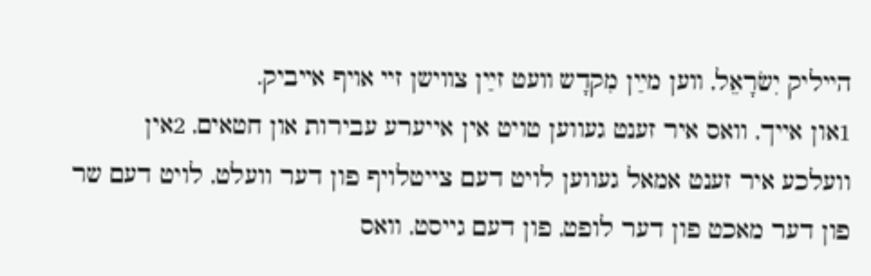הײליק יִשׂרָאֵל, װען מײַן מִקדָש װעט זײַן צװישן זײ אױף אײביק.
1און אייך, וואס איר זענט געווען טויט אין אייערע עבירות און חטאים, 2אין וועלכע איר זענט אמאל געווען לויט דעם צייטלויף פון דער וועלט, לויט דעם שר פון דער מאכט פון דער לופט, פון דעם גייסט, וואס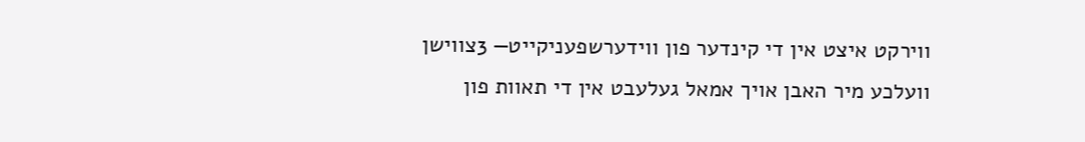ווירקט איצט אין די קינדער פון ווידערשפעניקייט— 3צווישן וועלכע מיר האבן אויך אמאל געלעבט אין די תאוות פון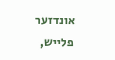אונדזער פלייש,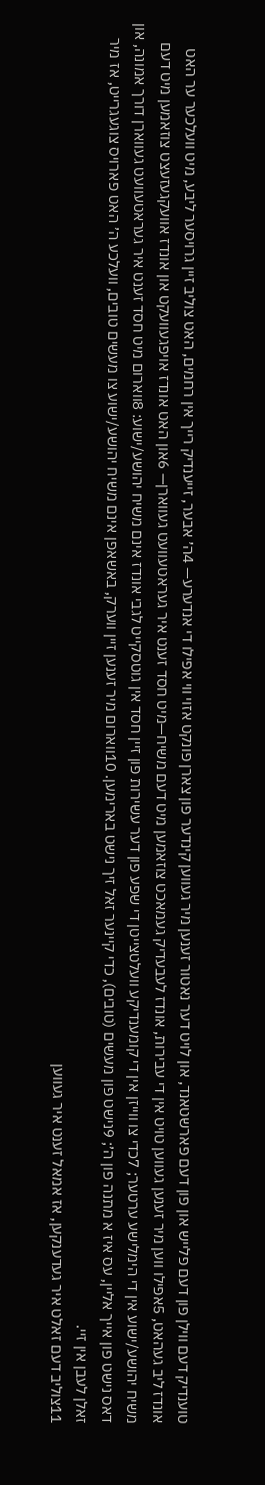טוענדיק דעם ווילן פון דעם פלייש און פון דעם פארשטאנד, און לויט דער נאטור זענען מיר געווען קינדער פון צארן פונקט אזוי ווי אפילו די אנדערע— 4ה׳ אבער, זייענדיק רייך אין רחמים, האט צוליב זיין גרויסער ליבע, מיט וועלכער ער האט אונדז ליב געהאט, 5אפילו ווען מיר זענען געווען טויט אין די עבירות, אונדז לעבעדיק געמאכט צוזאמען מיט דעם משיח—מיט חסד זענט איר געראטעוועט געווארן— 6און האט אונדז אויפגעוועקט און אונדז אוועקגעזעצט צוזאמען מיט דעם משיח יהושע/ישוע אין די הימלישע ערטער; 7כדי צו ווייזן אין די קומענדיקע וועלטצייטן די שפע פון דער עשירות פון זיין חסד אין גוטסקייט לגבי אונדז אינם משיח יהושע/ישוע: 8ווארום מיט חסד זענט איר געראטעוועט געווארן דורך אמונה, און דאס נישט פון אייך אליין, עס איז א מתנה פון ה׳; 9נישט פון מעשים (טובים), כדי קיינער זאל זיך נישט בארימען. 10ווארום מיר זענען זיין ווערק, באשאפן אינם משיח יהושע/ישוע צו מעשים טובים, וועלכע ה׳ האט פארויס צוגעגרייט, אז מיר זאלן לעבן אין זיי.
11צוליב דעם זאלט איר געדענקען, אז אמאל זענט איר געווען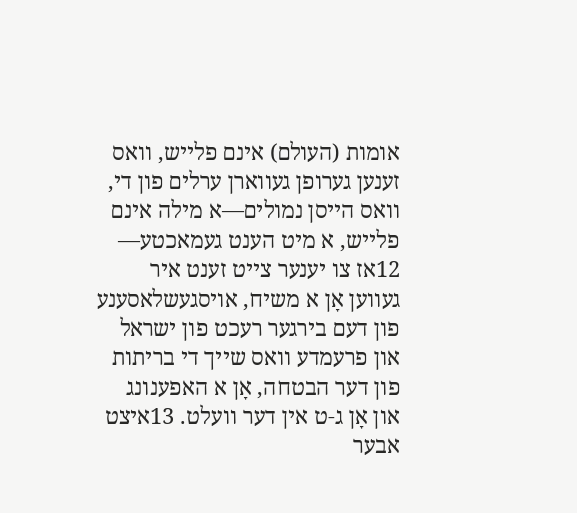אומות (העולם) אינם פלייש, וואס זענען גערופן געווארן ערלים פון די, וואס הייסן נמולים—א מילה אינם פלייש, א מיט הענט געמאכטע— 12אז צו יענער צייט זענט איר געווען אָן א משיח, אויסגעשלאסענע פון דעם בירגער רעכט פון ישראל און פרעמדע וואס שייך די בריתות פון דער הבטחה, אָן א האפענונג און אָן ג‑ט אין דער וועלט. 13איצט אבער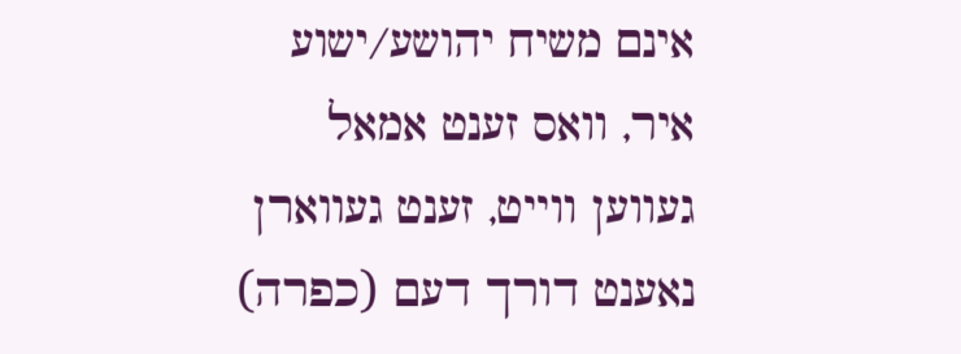אינם משיח יהושע/ישוע איר, וואס זענט אמאל געווען ווייט, זענט געווארן נאענט דורך דעם (כפרה)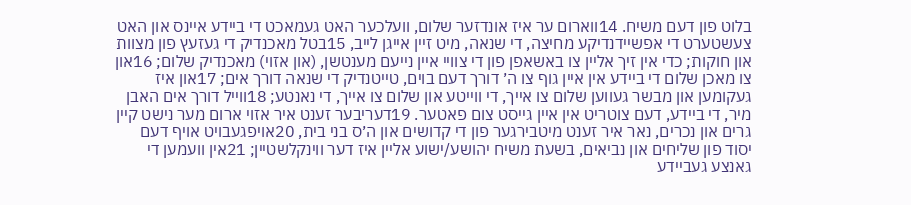בלוט פון דעם משיח. 14ווארום ער איז אונדזער שלום, וועלכער האט געמאכט די ביידע איינס און האט צעשטערט די אפשיידנדיקע מחיצה, די שנאה, מיט זיין אייגן לייב, 15בטל מאכנדיק די געזעץ פון מצוות און חוקות; כדי אין זיך אליין צו באשאפן פון די צוויי איין נייעם מענטשן, (און אזוי) מאכנדיק שלום; 16און צו מאכן שלום די ביידע אין איין גוף צו ה׳ דורך דעם בוים, טייטנדיק די שנאה דורך אים; 17און איז געקומען און מבשר געווען שלום צו אייך, די ווייטע און שלום צו אייך, די נאנטע; 18ווייל דורך אים האבן מיר, די ביידע, דעם צוטריט אין איין גייסט צום פאטער. 19דעריבער זענט איר אזוי ארום מער נישט קיין גרים און נכרים, נאר איר זענט מיטבירגער פון די קדושים און ה׳ס בני בית, 20אויפגעבויט אויף דעם יסוד פון שליחים און נביאים, בשעת משיח יהושע/ישוע אליין איז דער ווינקלשטיין; 21אין וועמען די גאנצע געביידע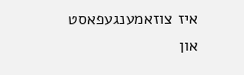איז צוזאמענגעפאסט און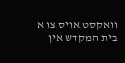וואקסט אויס צו א בית המקדש אין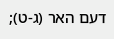דעם האר (ג‑ט);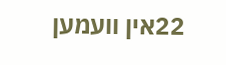22אין וועמען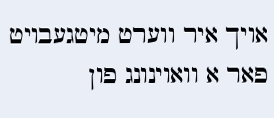אויך איר ווערט מיטגעבויט פאר א וואוינונג פון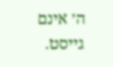ה׳ אינם גייסט.